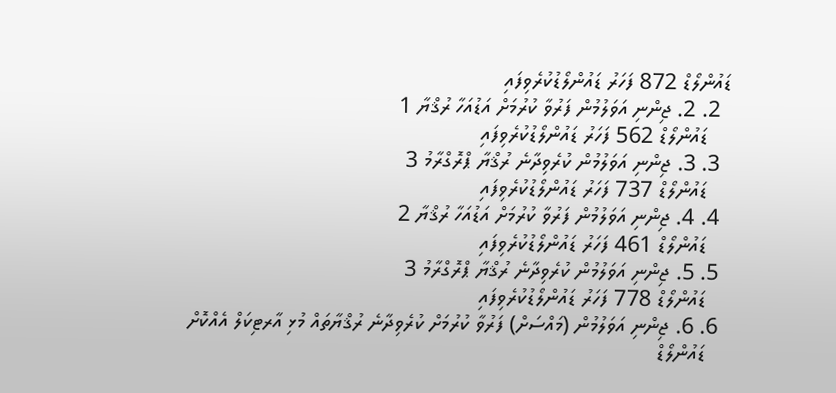ޑައުންލޯޑް 872 ފަހަރު ޑައުންލޯޑުކުރެވިފައި
  2. 2. ޖިންނި އަވަލުމުން ފަރުވާ ކުރުމަށް އަޑުއަހާ ރުޤްޔާ 1
    ޑައުންލޯޑް 562 ފަހަރު ޑައުންލޯޑުކުރެވިފައި
  3. 3. ޖިންނި އަވަލުމުން ކުރެވިދާނެ ރުޤްޔާ ޕްރޮގްރާމު 3
    ޑައުންލޯޑް 737 ފަހަރު ޑައުންލޯޑުކުރެވިފައި
  4. 4. ޖިންނި އަވަލުމުން ފަރުވާ ކުރުމަށް އަޑުއަހާ ރުޤްޔާ 2
    ޑައުންލޯޑް 461 ފަހަރު ޑައުންލޯޑުކުރެވިފައި
  5. 5. ޖިންނި އަވަލުމުން ކުރެވިދާނެ ރުޤްޔާ ޕްރޮގްރާމު 3
    ޑައުންލޯޑް 778 ފަހަރު ޑައުންލޯޑުކުރެވިފައި
  6. 6. ޖިންނި އަވަލުމުން (މައްސަށް) ފަރުވާ ކުރުމަށް ކުރެވިދާނެ ރުޤްޔާތައް މުޅި އާރޓިކަލް އެއްކޮށް
    ޑައުންލޯޑް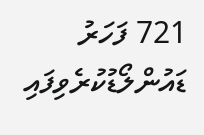721 ފަހަރު ޑައުންލޯޑުކުރެވިފައި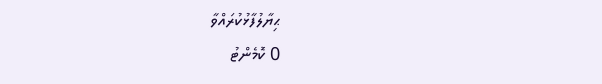ޙިޔާލުފާޅުކުރައްވާ
0 ކޮމެންޓު